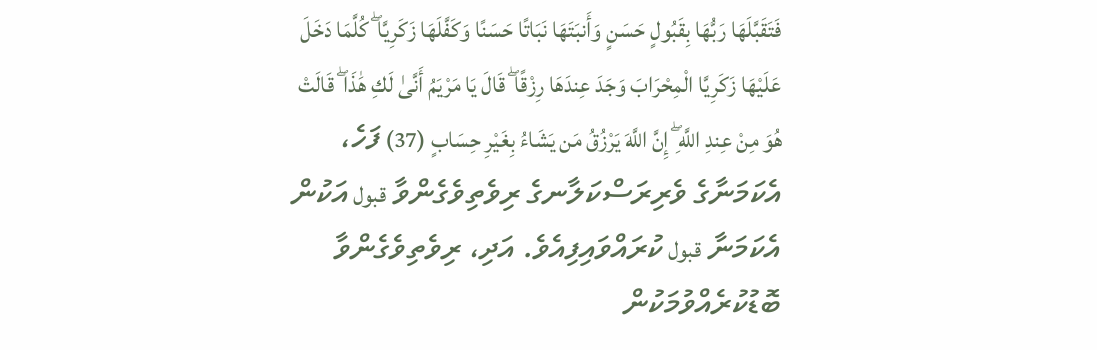فَتَقَبَّلَهَا رَبُّهَا بِقَبُولٍ حَسَنٍ وَأَنبَتَهَا نَبَاتًا حَسَنًا وَكَفَّلَهَا زَكَرِيَّا ۖ كُلَّمَا دَخَلَ عَلَيْهَا زَكَرِيَّا الْمِحْرَابَ وَجَدَ عِندَهَا رِزْقًا ۖ قَالَ يَا مَرْيَمُ أَنَّىٰ لَكِ هَٰذَا ۖ قَالَتْ هُوَ مِنْ عِندِ اللَّهِ ۖ إِنَّ اللَّهَ يَرْزُقُ مَن يَشَاءُ بِغَيْرِ حِسَابٍ (37) ފަހެ، އެކަމަނާގެ ވެރިރަސްކަލާނގެ ރިވެތިވެގެންވާ قبول އަކުން އެކަމަނާ قبول ކުރައްވައިފިއެވެ. އަދި، ރިވެތިވެގެންވާ ބޮޑުކުރެއްވުމަކުން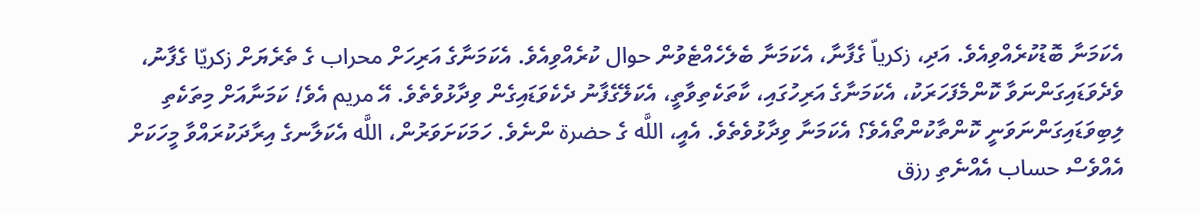އެކަމަނާ ބޮޑުކުރެއްވިއެވެ. އަދި، زكرياّ ގެފާނާ، އެކަމަނާ ބެލެހެއްޓެވުން حوال ކުރެއްވިއެވެ. އެކަމަނާގެ އަރިހަށް محراب ގެ ތެރެޔަށް زكريّا ގެފާނު، ވެދެވަޑައިގަންނަވާ ކޮންމެފަހަރަކު، އެކަމަނާގެ އަރިހުގައި، ކާތަކެތިވާތީ، އެކަލޭގެފާނު ދެކެވަޑައިގެން ވިދާޅުވެތެވެ. އޭ مريم އެވެ! ކަމަނާއަށް މިތަކެތި ލިބިވަޑައިގަންނަވަނީ ކޮންތާކުންތޯއެވެ؟ އެކަމަނާ ވިދާޅުވެތެވެ. އެއީ، اللَّه ގެ حضرة ންނެވެ. ހަމަކަށަވަރުން، اللَّه އެކަލާނގެ އިރާދަކުރައްވާ މީހަކަށް އެއްވެސް حساب އެއްނެތި رزق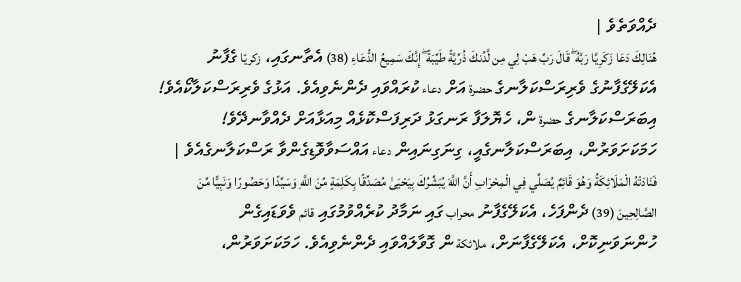ދެއްވަތެވެ |
هُنَالِكَ دَعَا زَكَرِيَّا رَبَّهُ ۖ قَالَ رَبِّ هَبْ لِي مِن لَّدُنكَ ذُرِّيَّةً طَيِّبَةً ۖ إِنَّكَ سَمِيعُ الدُّعَاءِ (38) އެތާނގައި، زكريّا ގެފާނު އެކަލޭގެފާނުގެ ވެރިރަސްކަލާނގެ حضرة އަށް دعاء ކުރައްވައި ދެންނެވިއެވެ. އަޅުގެ ވެރިރަސްކަލާކޯއެވެ! އިބަރަސްކަލާނގެ حضرة ން، ހެޔޮލަފާ ރަނގަޅު ދަރިފަސްކޮޅެއް މިއަޅާއަށް ދެއްވާނދޭވެ! ހަމަކަށަވަރުން، އިބަރަސްކަލާނގެއީ، ގިނަގިނައިން دعاء އައްސަވާވޮޑިގެންވާ ރަސްކަލާނގެއެވެ |
فَنَادَتْهُ الْمَلَائِكَةُ وَهُوَ قَائِمٌ يُصَلِّي فِي الْمِحْرَابِ أَنَّ اللَّهَ يُبَشِّرُكَ بِيَحْيَىٰ مُصَدِّقًا بِكَلِمَةٍ مِّنَ اللَّهِ وَسَيِّدًا وَحَصُورًا وَنَبِيًّا مِّنَ الصَّالِحِينَ (39) ދެންފަހެ، އެކަލޭގެފާނު محراب ގައި ނަމާދު ކުރެއްވުމުގައި قائم ވެވަޑައިގެން ހުންނަވަނިކޮށް، އެކަލޭގެފާނަށް، ملائكة ން ގޮވާލައްވައި ދެންނެވިއެވެ. ހަމަކަށަވަރުން،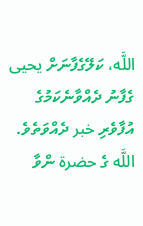اللَّه، ކަލޭގެފާނަށް يحيى ގެފާނު ދެއްވާނެކަމުގެ އުފާވެރި خبر ދެއްވަތެވެ. اللَّه ގެ حضرة ންވާ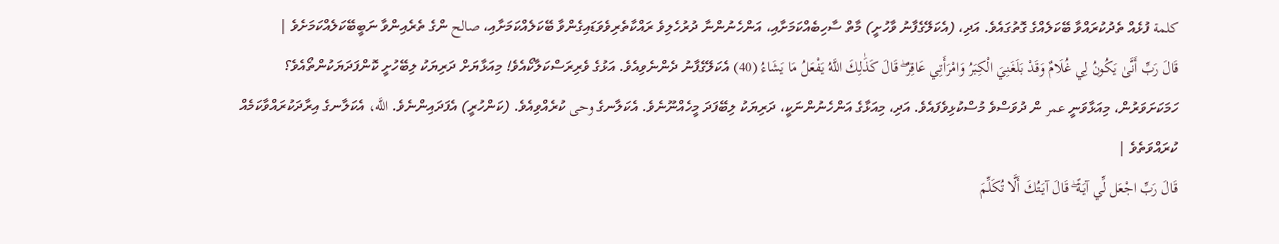كلمة ފުޅެއް ތެދުކުރައްވާ ބޭކަލެއްގެ ގޮތުގައެވެ. އަދި، (އެކަލޭގެފާނު ވާހުށީ) މާތް ސާހިބެއްކަމަށާއި، އަންހެނުންނާ ދުރުހެލިވެ ރައްކާތެރިވެވަޑައިގެންވާ ބޭކަލެއްކަމަށާއި، صالح ންގެ ތެރެއިންވާ ނަބީބޭކަލެއްކަމަށެވެ |
قَالَ رَبِّ أَنَّىٰ يَكُونُ لِي غُلَامٌ وَقَدْ بَلَغَنِيَ الْكِبَرُ وَامْرَأَتِي عَاقِرٌ ۖ قَالَ كَذَٰلِكَ اللَّهُ يَفْعَلُ مَا يَشَاءُ (40) އެކަލޭގެފާނު ދެންނެވިއެވެ. އަޅުގެ ވެރިރަސްކަލާކޯއެވެ! މިއަޅާޔަށް ދަރިޔަކު ލިބޭހުށީ ކޮންފަދަޔަކުންތޯއެވެ؟ ހަމަކަށަވަރުން، މިއަޅާވަނީ عمر ން ދުވަސްވެ މުސްކުޅިވެފައެވެ. އަދި، މިއަޅާގެ އަންހެނުންނަކީ، ދަރިޔަކު ލިބޭފަދަ މީހެއްނޫނެވެ. އެކަލާނގެ وحى ކުރެއްވިއެވެ. (ކަންހުރީ) އެފަދައިންނެވެ. اللَّه، އެކަލާނގެ އިރާދަކުރައްވާކަމެއް ކުރައްވަތެވެ |
قَالَ رَبِّ اجْعَل لِّي آيَةً ۖ قَالَ آيَتُكَ أَلَّا تُكَلِّمَ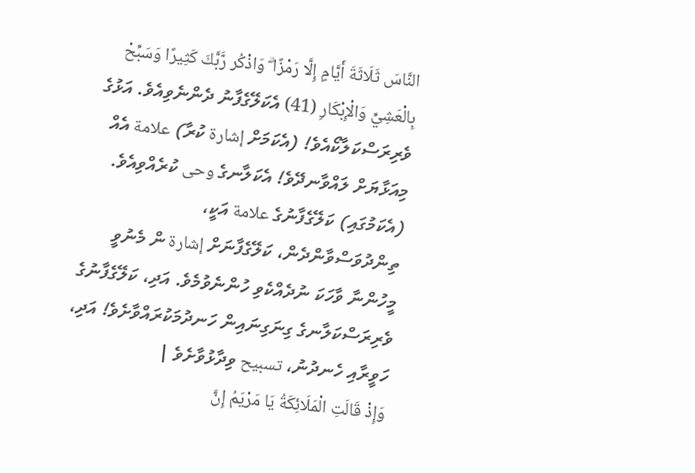النَّاسَ ثَلَاثَةَ أَيَّامٍ إِلَّا رَمْزًا ۗ وَاذْكُر رَّبَّكَ كَثِيرًا وَسَبِّحْ بِالْعَشِيِّ وَالْإِبْكَارِ (41) އެކަލޭގެފާނު ދެންނެވިއެވެ. އަޅުގެ ވެރިރަސްކަލާކޯއެވެ! (އެކަމަށް إشارة ކުރާ) علامة އެއް މިއަޅާޔަށް ލައްވާނދޭވެ! އެކަލާނގެ وحى ކުރެއްވިއެވެ. (އެކަމުގައި) ކަލޭގެފާނުގެ علامة އަކީ، ތިންދުވަސްވާންދެން، ކަލޭގެފާނަށް إشارة ން މެނުވީ މީހުންނާ ވާހަކަ ނުދެއްކެވި ހުންނެވުމެވެ. އަދި، ކަލޭގެފާނުގެ ވެރިރަސްކަލާނގެ ގިނަގިނައިން ހަނދުމަކުރައްވާށެވެ! އަދި، ހަވީރާއި ހެނދުނު، تسبيح ވިދާޅުވާށެވެ |
وَإِذْ قَالَتِ الْمَلَائِكَةُ يَا مَرْيَمُ إِنَّ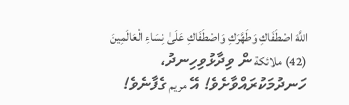اللَّهَ اصْطَفَاكِ وَطَهَّرَكِ وَاصْطَفَاكِ عَلَىٰ نِسَاءِ الْعَالَمِينَ (42) ملائكة ން ވިދާޅުވިހިނދު، ހަނދުމަކުރައްވާށެވެ! އޭ مريم ގެފާނެވެ!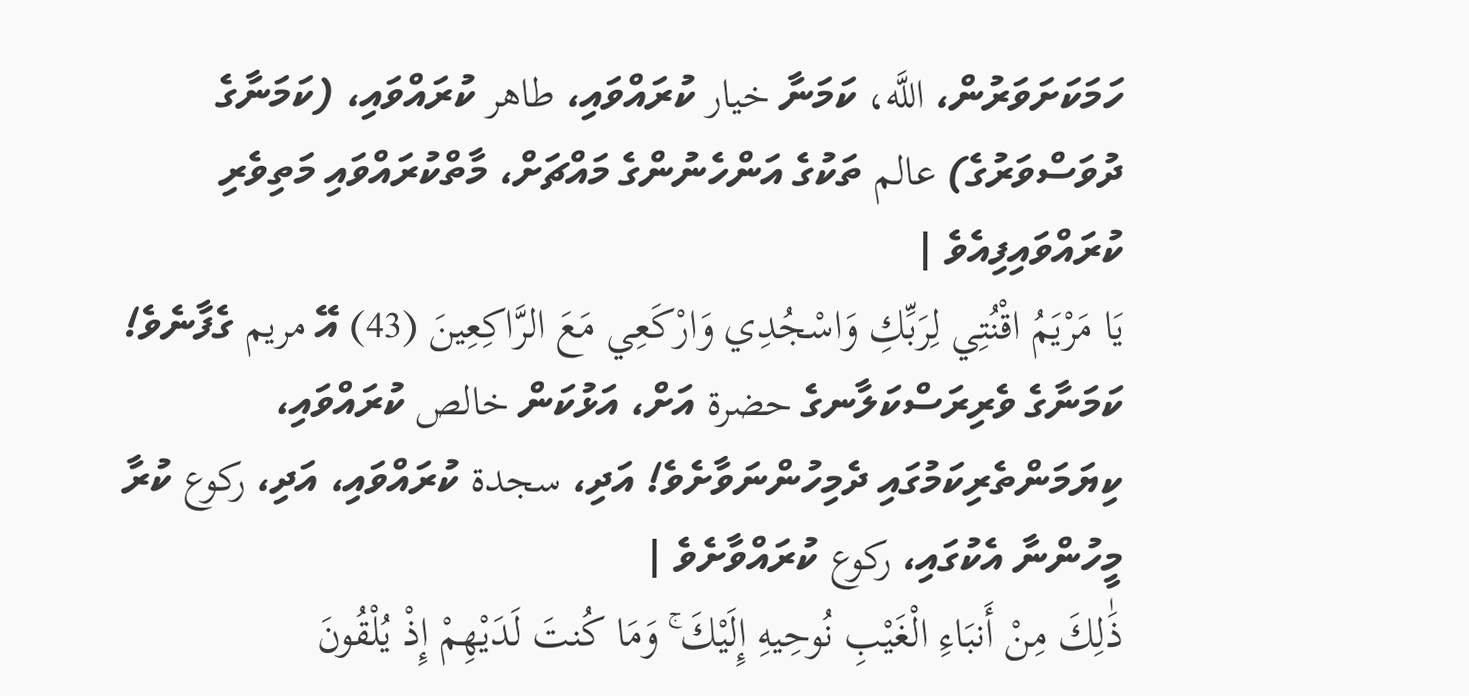ހަމަކަށަވަރުން، اللَّه، ކަމަނާ خيار ކުރައްވައި، طاهر ކުރައްވައި، (ކަމަނާގެ ދުވަސްވަރުގެ) عالم ތަކުގެ އަންހެނުންގެ މައްޗަށް، މާތްކުރައްވައި މަތިވެރި ކުރައްވައިފިއެވެ |
يَا مَرْيَمُ اقْنُتِي لِرَبِّكِ وَاسْجُدِي وَارْكَعِي مَعَ الرَّاكِعِينَ (43) އޭ مريم ގެފާނެވެ! ކަމަނާގެ ވެރިރަސްކަލާނގެ حضرة އަށް، އަޅުކަން خالص ކުރައްވައި، ކިޔަމަންތެރިކަމުގައި ދެމިހުންނަވާށެވެ! އަދި، سجدة ކުރައްވައި، އަދި، ركوع ކުރާ މީހުންނާ އެކުގައި، ركوع ކުރައްވާށެވެ |
ذَٰلِكَ مِنْ أَنبَاءِ الْغَيْبِ نُوحِيهِ إِلَيْكَ ۚ وَمَا كُنتَ لَدَيْهِمْ إِذْ يُلْقُونَ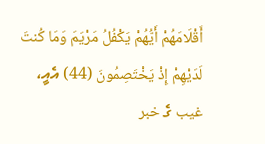أَقْلَامَهُمْ أَيُّهُمْ يَكْفُلُ مَرْيَمَ وَمَا كُنتَ لَدَيْهِمْ إِذْ يَخْتَصِمُونَ (44) އެއީ، غيب ގެ خبر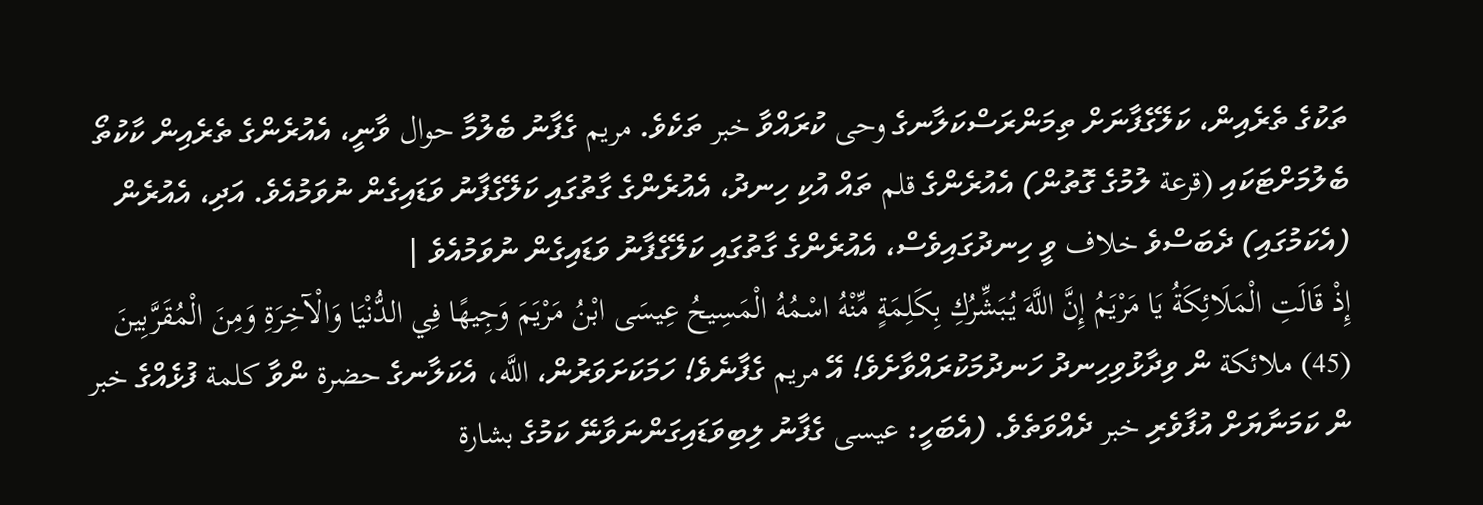ތަކުގެ ތެރެއިން، ކަލޭގެފާނަށް ތިމަންރަސްކަލާނގެ وحى ކުރައްވާ خبر ތަކެވެ. مريم ގެފާނު ބެލުމާ حوال ވާނީ، އެއުރެންގެ ތެރެއިން ކާކުތޯ ބެލުމަށްޓަކައި (قرعة ލުމުގެ ގޮތުން) އެއުރެންގެ قلم ތައް އުކި ހިނދު، އެއުރެންގެ ގާތުގައި ކަލޭގެފާނު ވަޑައިގެން ނުވަމުއެވެ. އަދި، އެއުރެން (އެކަމުގައި) ދެބަސްވެ خلاف ވީ ހިނދުގައިވެސް، އެއުރެންގެ ގާތުގައި ކަލޭގެފާނު ވަޑައިގެން ނުވަމުއެވެ |
إِذْ قَالَتِ الْمَلَائِكَةُ يَا مَرْيَمُ إِنَّ اللَّهَ يُبَشِّرُكِ بِكَلِمَةٍ مِّنْهُ اسْمُهُ الْمَسِيحُ عِيسَى ابْنُ مَرْيَمَ وَجِيهًا فِي الدُّنْيَا وَالْآخِرَةِ وَمِنَ الْمُقَرَّبِينَ (45) ملائكة ން ވިދާޅުވިހިނދު ހަނދުމަކުރައްވާށެވެ! އޭ مريم ގެފާނެވެ! ހަމަކަށަވަރުން، اللَّه، އެކަލާނގެ حضرة ންވާ كلمة ފުޅެއްގެ خبر ން ކަމަނާޔަށް އުފާވެރި خبر ދެއްވަތެވެ. (އެބަހީ: عيسى ގެފާނު ލިބިވަޑައިގަންނަވާނޭ ކަމުގެ بشارة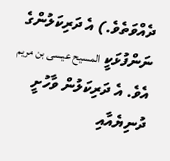ދެއްވަތެވެ.) އެ ދަރިކަލުންގެ ނަންފުޅަކީ المسيح عيسى بن مريم އެވެ. އެ ދަރިކަލުން ވާހުށީ ދުނިޔެއާއި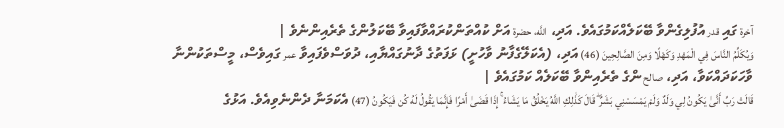آخرة ގައި قدر އުފުލިގެންވާ ބޭކަލެއްކަމުގައެވެ. އަދި، اللَّه، حضرة އަށް ކުއްތަންކުރައްވާފައިވާ ބޭކަލުންގެ ތެރެއިންނެވެ |
وَيُكَلِّمُ النَّاسَ فِي الْمَهْدِ وَكَهْلًا وَمِنَ الصَّالِحِينَ (46) އަދި، (އެކަލޭގެފާނު ވާހުށީ) ޅަފަތުގެ ދާނުގައްޔާއި، ދުވަސްވެފައިވާ عمر ގައިވެސް، މީސްތަކުންނާ ވާހަކަދައްކަވާ، އަދި، صالح ންގެ ތެރެއިންވާ ބޭކަލެއް ކަމުގައެވެ |
قَالَتْ رَبِّ أَنَّىٰ يَكُونُ لِي وَلَدٌ وَلَمْ يَمْسَسْنِي بَشَرٌ ۖ قَالَ كَذَٰلِكِ اللَّهُ يَخْلُقُ مَا يَشَاءُ ۚ إِذَا قَضَىٰ أَمْرًا فَإِنَّمَا يَقُولُ لَهُ كُن فَيَكُونُ (47) އެކަމަނާ ދެންނެވިއެވެ. އަޅުގެ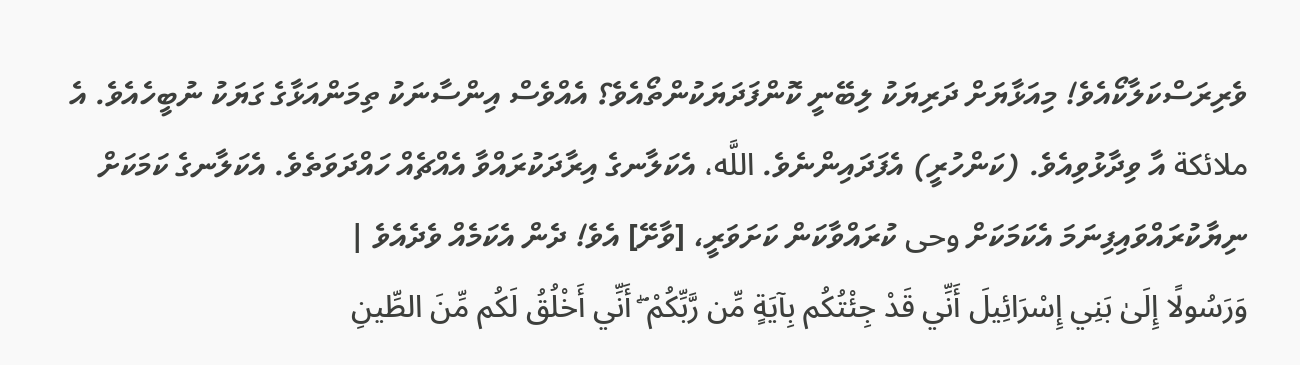ވެރިރަސްކަލާކޯއެވެ! މިއަޅާޔަށް ދަރިޔަކު ލިބޭނީ ކޮންފަދަޔަކުންތޯއެވެ؟ އެއްވެސް އިންސާނަކު ތިމަންއަޅާގެ ގަޔަކު ނުބީހެއެވެ. އެ ملائكة އާ ވިދާޅުވިއެވެ. (ކަންހުރީ) އެފަދައިންނެވެ. اللَّه، އެކަލާނގެ އިރާދަކުރައްވާ އެއްޗެއް ހައްދަވަތެވެ. އެކަލާނގެ ކަމަކަށް ނިޔާކުރައްވައިފިނަމަ އެކަމަކަށް وحى ކުރައްވާކަން ކަށަވަރީ، [ވާށޭ] އެވެ! ދެން އެކަމެއް ވެދެއެވެ |
وَرَسُولًا إِلَىٰ بَنِي إِسْرَائِيلَ أَنِّي قَدْ جِئْتُكُم بِآيَةٍ مِّن رَّبِّكُمْ ۖ أَنِّي أَخْلُقُ لَكُم مِّنَ الطِّينِ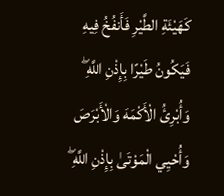كَهَيْئَةِ الطَّيْرِ فَأَنفُخُ فِيهِ فَيَكُونُ طَيْرًا بِإِذْنِ اللَّهِ ۖ وَأُبْرِئُ الْأَكْمَهَ وَالْأَبْرَصَ وَأُحْيِي الْمَوْتَىٰ بِإِذْنِ اللَّهِ ۖ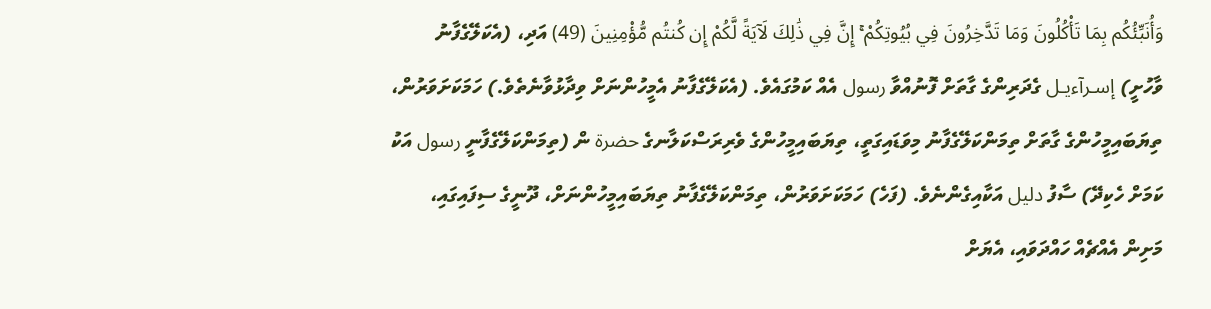وَأُنَبِّئُكُم بِمَا تَأْكُلُونَ وَمَا تَدَّخِرُونَ فِي بُيُوتِكُمْ ۚ إِنَّ فِي ذَٰلِكَ لَآيَةً لَّكُمْ إِن كُنتُم مُّؤْمِنِينَ (49) އަދި، (އެކަލޭގެފާނު ވާހުށީ) إسـرآءيـل ގެދަރިންގެ ގާތަށް ފޮނުއްވާ رسول އެއް ކަމުގައެވެ. (އެކަލޭގެފާނު އެމީހުންނަށް ވިދާޅުވާނެތެވެ.) ހަމަކަށަވަރުން، ތިޔަބައިމީހުންގެ ގާތަށް ތިމަންކަލޭގެފާނު މިވަޑައިގަތީ، ތިޔަބައިމީހުންގެ ވެރިރަސްކަލާނގެ حضرة ން (ތިމަންކަލޭގެފާނީ رسول އަކު ކަމަށް ހެކިދޭ) ސާފު دليل އަކާއިގެންނެވެ. (ފަހެ) ހަމަކަށަވަރުން، ތިމަންކަލޭގެފާނު ތިޔަބައިމީހުންނަށް، ދޫނީގެ ސިފައިގައި، މަށިން އެއްޗެއް ހައްދަވައި، އެޔަށް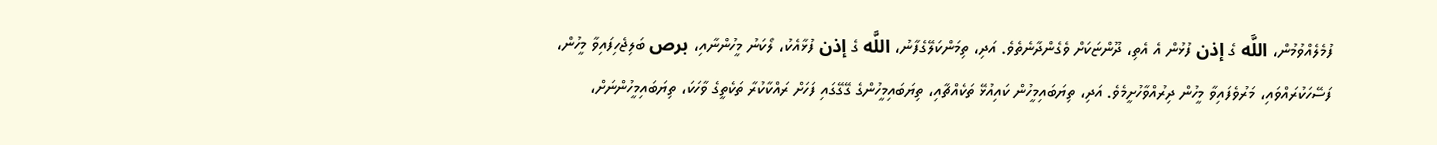ފުމެލެއްވުމުން، اللَّه ގެ إذن ފުޅުން އެ އެތި، ދޫންޏަކަށް ވެގެންދާނެތެވެ. އަދި، ތިމަންކަލޭގެފާނު، اللَّه ގެ إذن ފުޅާއެކު، ލޯކަނު މީހުންނާއި، برص ބަލިޖެހިފައިވާ މީހުން، ފަސޭހަކުރައްވައި، މަރުވެފައިވާ މީހުން ދިރުއްވާހުށީމެވެ. އަދި، ތިޔަބައިމީހުން ކައިއުޅޭ ތަކެއްޗާއި، ތިޔަބައިމީހުންގެ ގޭގޭގައި ފަހަށް ރައްކާކުރާ ތަކެތީގެ ވާހަކަ، ތިޔަބައިމީހުންނަށް،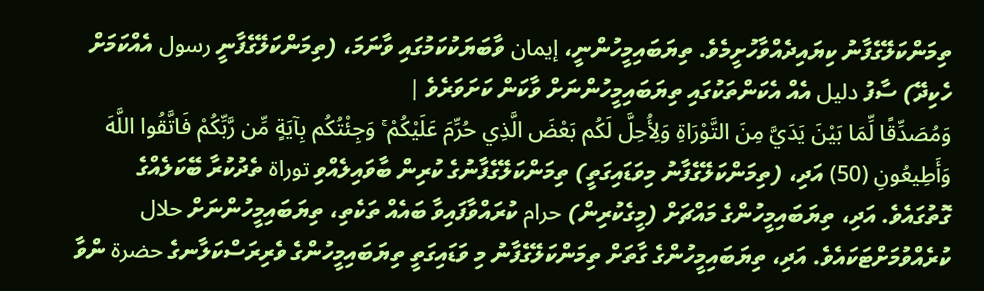ތިމަންކަލޭގެފާނު ކިޔައިދެއްވާހުށީމެވެ. ތިޔަބައިމީހުންނީ، إيمان ވާބަޔަކުކަމުގައި ވާނަމަ، (ތިމަންކަލޭގެފާނީ رسول އެއްކަމަށް ހެކިދޭ) ސާފު دليل އެއް އެކަންތަކުގައި ތިޔަބައިމީހުންނަށް ވާކަން ކަށަވަރެވެ |
وَمُصَدِّقًا لِّمَا بَيْنَ يَدَيَّ مِنَ التَّوْرَاةِ وَلِأُحِلَّ لَكُم بَعْضَ الَّذِي حُرِّمَ عَلَيْكُمْ ۚ وَجِئْتُكُم بِآيَةٍ مِّن رَّبِّكُمْ فَاتَّقُوا اللَّهَ وَأَطِيعُونِ (50) އަދި، (ތިމަންކަލޭގެފާނު މިވަޑައިގަތީ) ތިމަންކަލޭގެފާނުގެ ކުރިން ބާވައިލެއްވި توراة ތެދުކުރާ ބޭކަލެއްގެ ގޮތުގައެވެ. އަދި، ތިޔަބައިމީހުންގެ މައްޗަށް (މީގެކުރިން) حرام ކުރައްވާފައިވާ ބައެއް ތަކެތި، ތިޔަބައިމީހުންނަށް حلال ކުރެއްވުމަށްޓަކައެވެ. އަދި، ތިޔަބައިމީހުންގެ ގާތަށް ތިމަންކަލޭގެފާނު މި ވަޑައިގަތީ ތިޔަބައިމީހުންގެ ވެރިރަސްކަލާނގެ حضرة ންވާ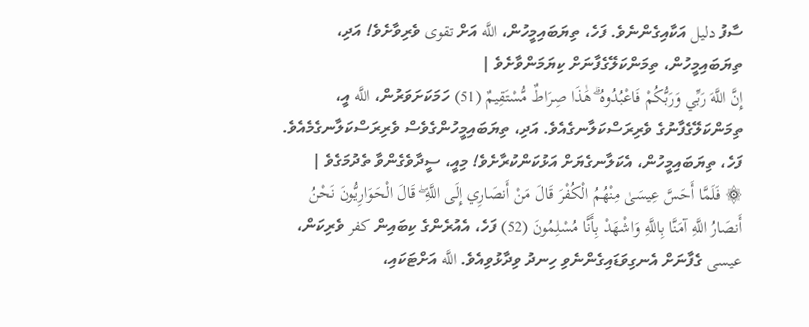ސާފު دليل އަކާއިގެންނެވެ. ފަހެ، ތިޔަބައިމީހުން، اللَّه އަށް تقوى ވެރިވާށެވެ! އަދި، ތިޔަބައިމީހުން، ތިމަންކަލޭގެފާނަށް ކިޔަމަންވާށެވެ |
إِنَّ اللَّهَ رَبِّي وَرَبُّكُمْ فَاعْبُدُوهُ ۗ هَٰذَا صِرَاطٌ مُّسْتَقِيمٌ (51) ހަމަކަށަވަރުން، اللَّه އީ، ތިމަންކަލޭގެފާނުގެ ވެރިރަސްކަލާނގެއެވެ. އަދި، ތިޔަބައިމީހުންގެވެސް ވެރިރަސްކަލާނގެމެއެވެ. ފަހެ، ތިޔަބައިމީހުން، އެކަލާނގެޔަށް އަޅުކަންކުރާށެވެ! މިއީ، ސީދާވެގެންވާ ތެދުމަގެވެ |
۞ فَلَمَّا أَحَسَّ عِيسَىٰ مِنْهُمُ الْكُفْرَ قَالَ مَنْ أَنصَارِي إِلَى اللَّهِ ۖ قَالَ الْحَوَارِيُّونَ نَحْنُ أَنصَارُ اللَّهِ آمَنَّا بِاللَّهِ وَاشْهَدْ بِأَنَّا مُسْلِمُونَ (52) ފަހެ، އެއުރެންގެ ކިބައިން كفر ވެރިކަން، عيسى ގެފާނަށް އެނގިވަޑައިގެންނެވި ހިނދު ވިދާޅުވިއެވެ. اللَّه އަށްޓަކައި،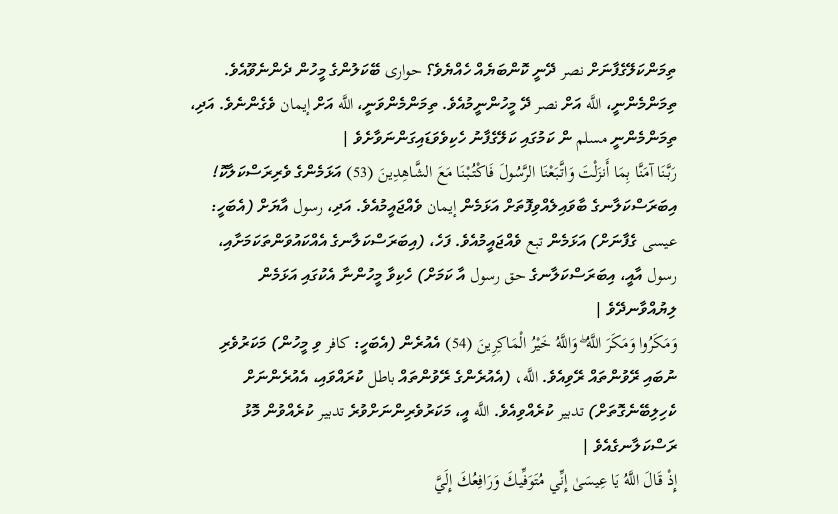ތިމަންކަލޭގެފާނަށް نصر ދޭނީ ކޮންބަޔެއް ހެއްޔެވެ؟ حوارى ބޭކަލުންގެ މީހުން ދެންނެވޫއެވެ. ތިމަންމެންނީ، اللَّه އަށް نصر ދޭ މީހުންނީމުއެވެ. ތިމަންމެންވަނީ، اللَّه އަށް إيمان ވެގެންނެވެ. އަދި، ތިމަންމެންނީ مسلم ން ކަމުގައި ކަލޭގެފާނު ހެކިވެވަޑައިގަންނަވާށެވެ |
رَبَّنَا آمَنَّا بِمَا أَنزَلْتَ وَاتَّبَعْنَا الرَّسُولَ فَاكْتُبْنَا مَعَ الشَّاهِدِينَ (53) އަޅަމެންގެ ވެރިރަސްކަލާކޮ! އިބަރަސްކަލާނގެ ބާވައިލެއްވިފޮތަށް އަޅަމެން إيمان ވެއްޖައީމުއެވެ. އަދި، رسول އާޔަށް (އެބަހީ: عيسى ގެފާނަށް) އަޅަމެން تبع ވެއްޖައީމުއެވެ. ފަހެ، (އިބަރަސްކަލާނގެ އެއްކައުވަންތަކަމަށާއި، رسول އާއީ، އިބަރަސްކަލާނގެ حق رسول އާ ކަމަށް) ހެކިވާ މީހުންނާ އެކުގައި އަޅަމެން ލިޔުއްވާނދޭވެ |
وَمَكَرُوا وَمَكَرَ اللَّهُ ۖ وَاللَّهُ خَيْرُ الْمَاكِرِينَ (54) އެއުރެން (އެބަހީ: كافر ވި މީހުން) މަކަރުވެރި ނުބައި ރޭވުންތައް ރޭވިއެވެ. اللَّه، (އެއުރެންގެ ރޭވުންތައް باطل ކުރައްވައި، އެއުރެންނަށް ކެހިލިބޭނެގޮތަށް) تدبير ކުރެއްވިއެވެ. اللَّه އީ، މަކަރުވެރިންނަށްވުރެ تدبير ކުރެއްވުން މޮޅު ރަސްކަލާނގެއެވެ |
إِذْ قَالَ اللَّهُ يَا عِيسَىٰ إِنِّي مُتَوَفِّيكَ وَرَافِعُكَ إِلَيَّ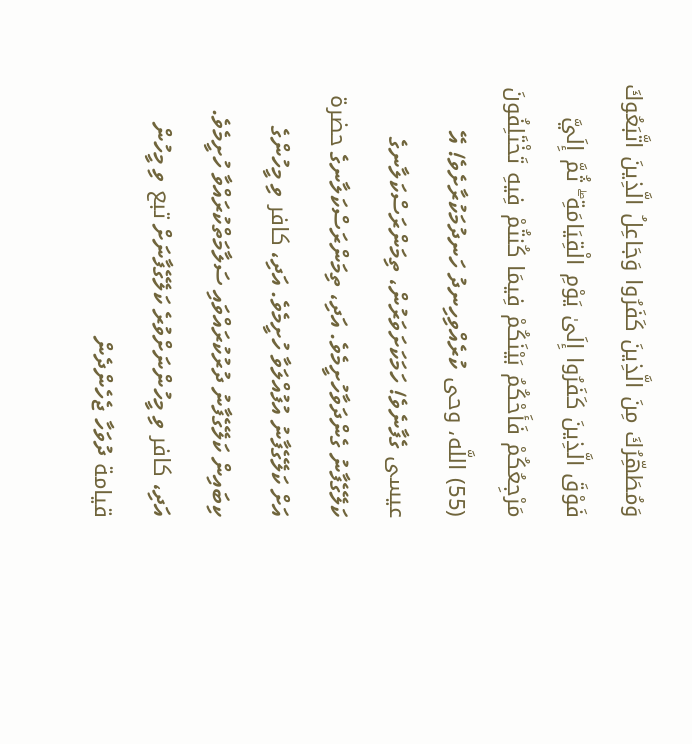وَمُطَهِّرُكَ مِنَ الَّذِينَ كَفَرُوا وَجَاعِلُ الَّذِينَ اتَّبَعُوكَ فَوْقَ الَّذِينَ كَفَرُوا إِلَىٰ يَوْمِ الْقِيَامَةِ ۖ ثُمَّ إِلَيَّ مَرْجِعُكُمْ فَأَحْكُمُ بَيْنَكُمْ فِيمَا كُنتُمْ فِيهِ تَخْتَلِفُونَ (55) اللَّه، وحى ކުރެއްވިހިނދު ހަނދުމަކުރާށެވެ! އޭ عيسى ގެފާނެވެ! ހަމަކަށަވަރުން، ތިމަންރަސްކަލާނގެ ކަލޭގެފާނު ގެންދަވާހުށީމެވެ. އަދި، ތިމަންރަސްކަލާނގެ حضرة އަށް ކަލޭގެފާނު އުފުއްލަވާ ހުށީމެވެ. އަދި، كافر ވި މީހުންގެ ކިބައިން ކަލޭގެފާނު ދުރުކުރައްވައި ސަލާމަތްކުރައްވާ ހުށީމެވެ. އަދި، كافر ވި މީހުންނަށްވުރެ ކަލޭގެފާނަށް تبع ވި މީހުން قيامة ދުވަހާ ޖެހެންދެން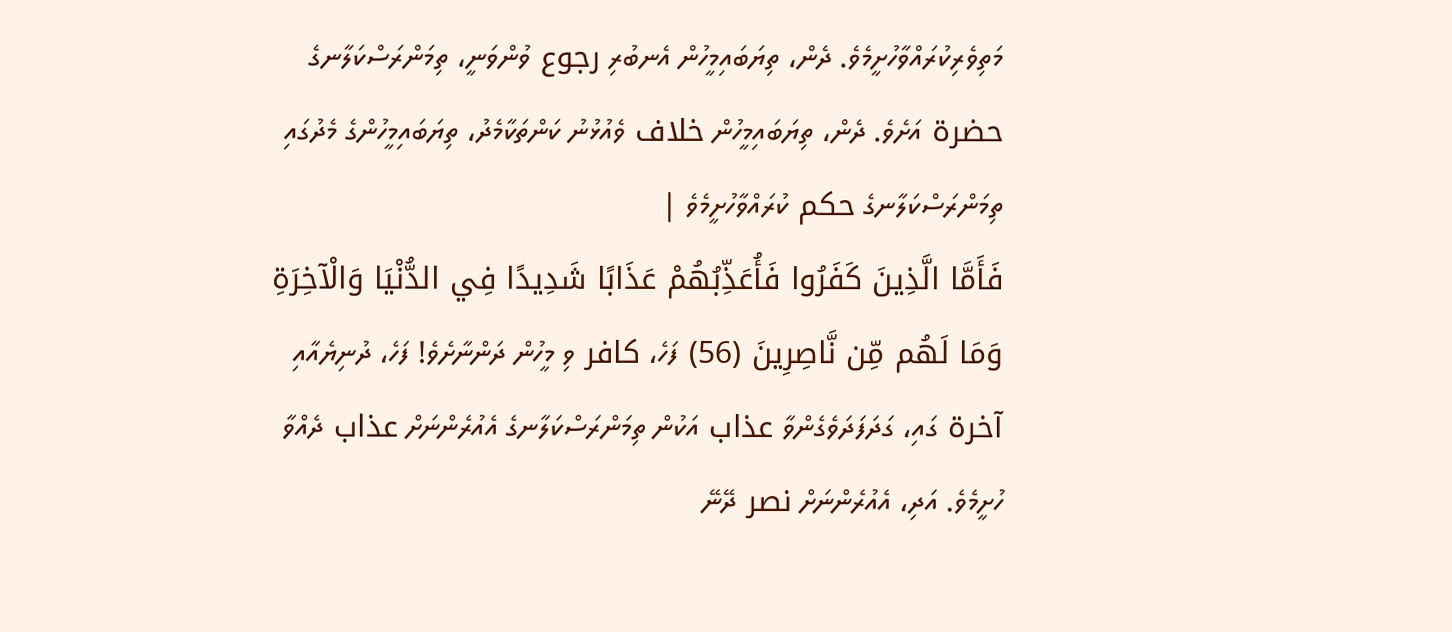މަތިވެރިކުރައްވާހުށީމެވެ. ދެން، ތިޔަބައިމީހުން އެނބުރި رجوع ވުންވަނީ، ތިމަންރަސްކަލާނގެ حضرة އަށެވެ. ދެން، ތިޔަބައިމީހުން خلاف ވެއުޅުނު ކަންތަކާމެދު، ތިޔަބައިމީހުންގެ މެދުގައި ތިމަންރަސްކަލާނގެ حكم ކުރައްވާހުށީމެވެ |
فَأَمَّا الَّذِينَ كَفَرُوا فَأُعَذِّبُهُمْ عَذَابًا شَدِيدًا فِي الدُّنْيَا وَالْآخِرَةِ وَمَا لَهُم مِّن نَّاصِرِينَ (56) ފަހެ، كافر ވި މީހުން ދަންނާށެވެ! ފަހެ، ދުނިޔެއާއި آخرة ގައި، ގަދަފަދަވެގެންވާ عذاب އަކުން ތިމަންރަސްކަލާނގެ އެއުރެންނަށް عذاب ދެއްވާ ހުށީމެވެ. އަދި، އެއުރެންނަށް نصر ދޭނޭ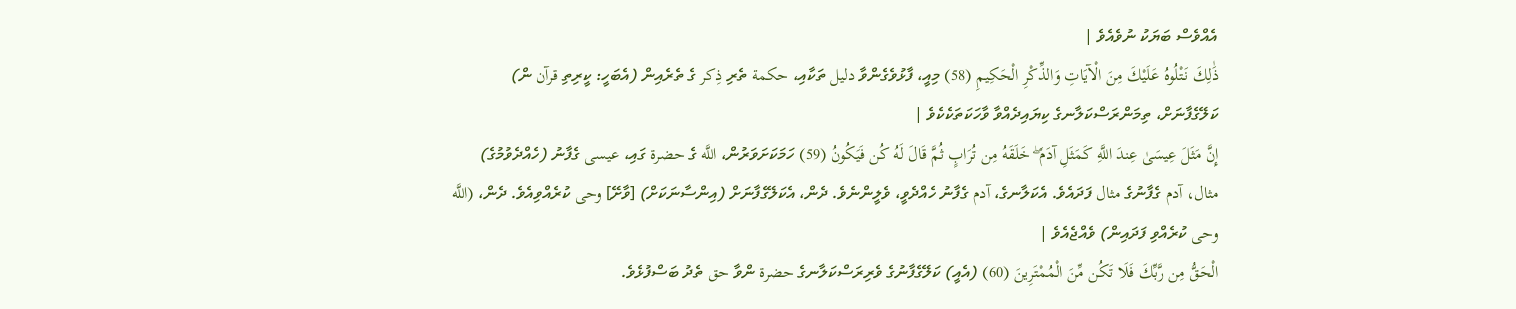އެއްވެސް ބަޔަކު ނުވެއެވެ |
ذَٰلِكَ نَتْلُوهُ عَلَيْكَ مِنَ الْآيَاتِ وَالذِّكْرِ الْحَكِيمِ (58) މިއީ، ފާޅުވެގެންވާ دليل ތަކާއި، حكمة ތެރި ذِكر ގެ ތެރެއިން (އެބަހީ: ކީރިތި قرآن ން) ކަލޭގެފާނަށް، ތިމަންރަސްކަލާނގެ ކިޔައިދެއްވާ ވާހަކަތަކެކެވެ |
إِنَّ مَثَلَ عِيسَىٰ عِندَ اللَّهِ كَمَثَلِ آدَمَ ۖ خَلَقَهُ مِن تُرَابٍ ثُمَّ قَالَ لَهُ كُن فَيَكُونُ (59) ހަމަކަށަވަރުން، اللَّه ގެ حضرة ގައި، عيسى ގެފާނު (ހެއްދެވުމުގެ) مثال، آدم ގެފާނުގެ مثال ފަދައެވެ. އެކަލާނގެ، آدم ގެފާނު ހެއްދެވީ، ވެލީންނެވެ. ދެން، އެކަލޭގެފާނަށް (އިންސާނަކަށް) [ވާށޭ] وحى ކުރެއްވިއެވެ. ދެން، (اللَّه وحى ކުރެއްވި ފަދައިން) ވެއްޖެއެވެ |
الْحَقُّ مِن رَّبِّكَ فَلَا تَكُن مِّنَ الْمُمْتَرِينَ (60) (އެއީ) ކަލޭގެފާނުގެ ވެރިރަސްކަލާނގެ حضرة ންވާ حق ތެދު ބަސްފުޅެވެ.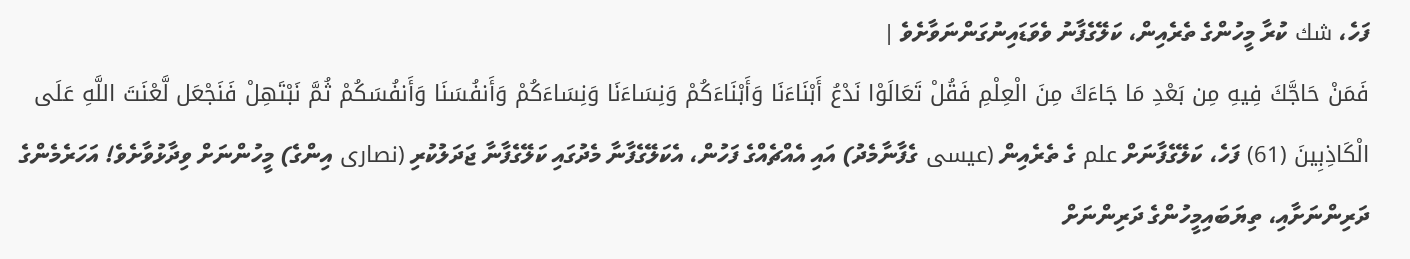ފަހެ، شك ކުރާ މީހުންގެ ތެރެއިން، ކަލޭގެފާނު ވެވަޑައިނުގަންނަވާށެވެ |
فَمَنْ حَاجَّكَ فِيهِ مِن بَعْدِ مَا جَاءَكَ مِنَ الْعِلْمِ فَقُلْ تَعَالَوْا نَدْعُ أَبْنَاءَنَا وَأَبْنَاءَكُمْ وَنِسَاءَنَا وَنِسَاءَكُمْ وَأَنفُسَنَا وَأَنفُسَكُمْ ثُمَّ نَبْتَهِلْ فَنَجْعَل لَّعْنَتَ اللَّهِ عَلَى الْكَاذِبِينَ (61) ފަހެ، ކަލޭގެފާނަށް علم ގެ ތެރެއިން (عيسى ގެފާނާމެދު) އައި އެއްޗެއްގެ ފަހުން، އެކަލޭގެފާނާ މެދުގައި ކަލޭގެފާނާ ޖަދަލުކުރި (نصارى އިންގެ) މީހުންނަށް ވިދާޅުވާށެވެ! އަހަރެމެންގެ ދަރިންނަށާއި، ތިޔަބައިމީހުންގެ ދަރިންނަށް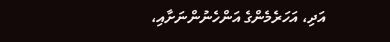އަދި، އަހަރެމެންގެ އަންހެނުންނަށާއި،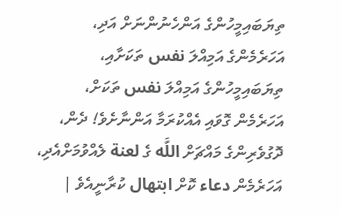ތިޔަބައިމީހުންގެ އަންހެނުންނަށް އަދި، އަހަރެމެންގެ އަމިއްލަ نفس ތަކަށާއި، ތިޔަބައިމީހުންގެ އަމިއްލަ نفس ތަކަށް، އަހަރެމެން ގޮވައި އެއްކުރަމާ އަންނާށެވެ! ދެން، ދޮގުވެރިންގެ މައްޗަށް اللَّه ގެ لعنة ލެއްވުމަށްއެދި، އަހަރެމެން دعاء ކޮށް ابتهال ކުރާނީއެވެ |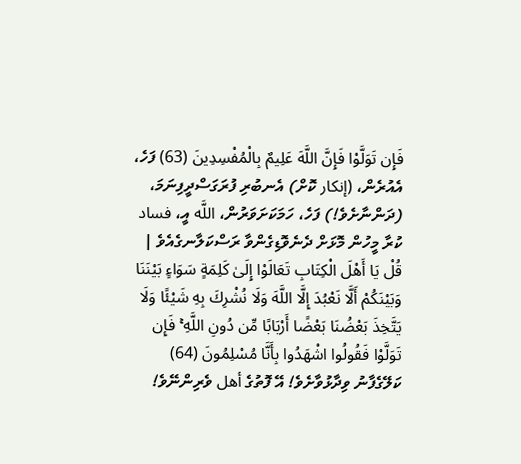فَإِن تَوَلَّوْا فَإِنَّ اللَّهَ عَلِيمٌ بِالْمُفْسِدِينَ (63) ފަހެ، އެއުރެން، (إنكار ކޮށް) އެނބުރި ފުރަގަސްދީފިނަމަ، (ދަންނާށެވެ!) ފަހެ، ހަމަކަށަވަރުން، اللَّه އީ، فساد ކުރާ މީހުން މޮޅަށް ދެނެވޮޑިގެންވާ ރަސްކަލާނގެއެވެ |
قُلْ يَا أَهْلَ الْكِتَابِ تَعَالَوْا إِلَىٰ كَلِمَةٍ سَوَاءٍ بَيْنَنَا وَبَيْنَكُمْ أَلَّا نَعْبُدَ إِلَّا اللَّهَ وَلَا نُشْرِكَ بِهِ شَيْئًا وَلَا يَتَّخِذَ بَعْضُنَا بَعْضًا أَرْبَابًا مِّن دُونِ اللَّهِ ۚ فَإِن تَوَلَّوْا فَقُولُوا اشْهَدُوا بِأَنَّا مُسْلِمُونَ (64) ކަލޭގެފާނު ވިދާޅުވާށެވެ! އޭ ފޮތުގެ أهل ވެރިންނޭވެ!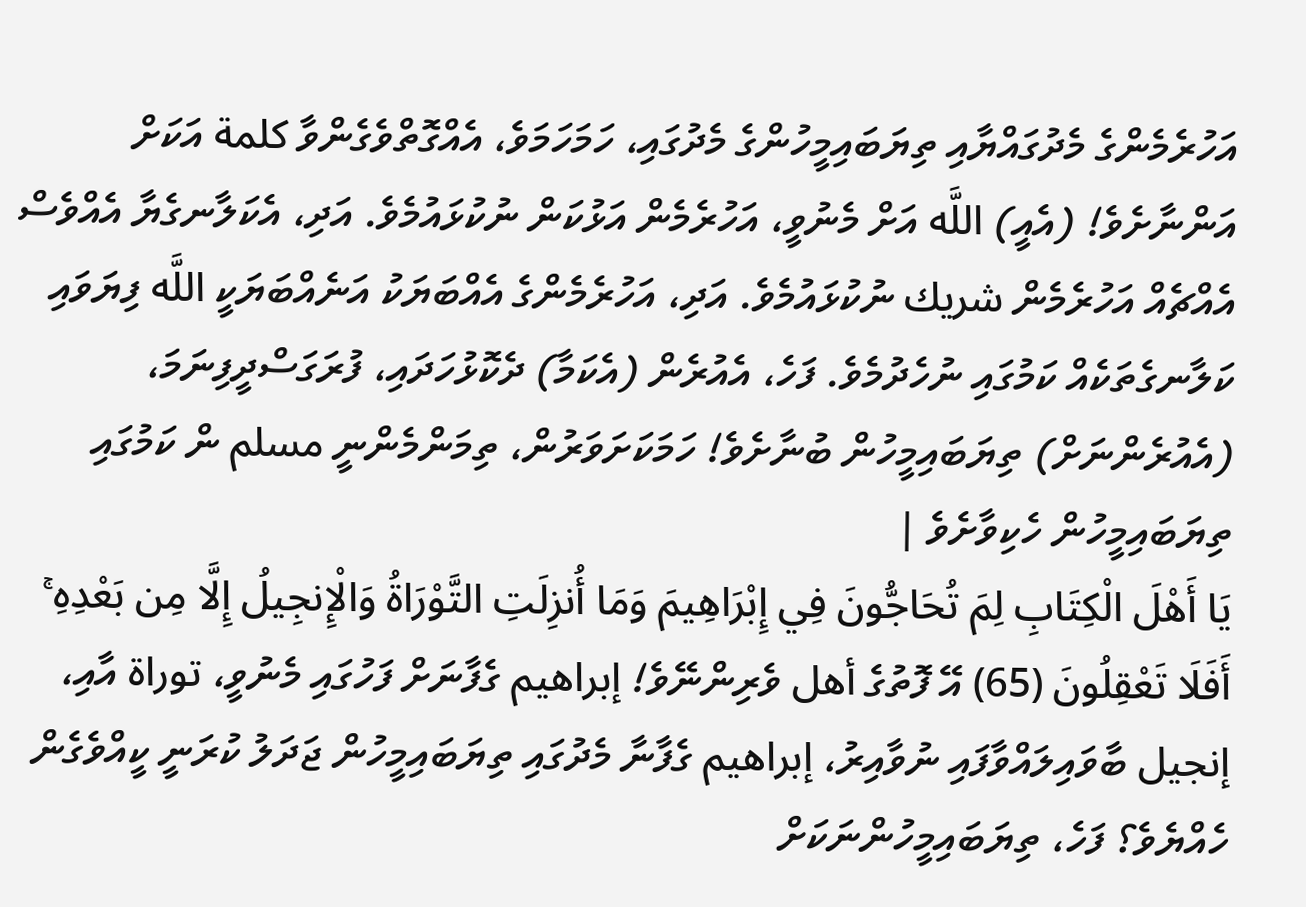އަހުރެމެންގެ މެދުގައްޔާއި ތިޔަބައިމީހުންގެ މެދުގައި، ހަމަހަމަވެ، އެއްގޮތްވެގެންވާ كلمة އަކަށް އަންނާށެވެ! (އެއީ) اللَّه އަށް މެނުވީ، އަހުރެމެން އަޅުކަން ނުކުޅައުމެވެ. އަދި، އެކަލާނގެޔާ އެއްވެސް އެއްޗެއް އަހުރެމެން شريك ނުކުޅައުމެވެ. އަދި، އަހުރެމެންގެ އެއްބަޔަކު އަނެއްބަޔަކީ اللَّه ފިޔަވައި ކަލާނގެތަކެއް ކަމުގައި ނުހެދުމެވެ. ފަހެ، އެއުރެން (އެކަމާ) ދެކޮޅުހަދައި، ފުރަގަސްދީފިނަމަ، (އެއުރެންނަށް) ތިޔަބައިމީހުން ބުނާށެވެ! ހަމަކަށަވަރުން، ތިމަންމެންނީ مسلم ން ކަމުގައި ތިޔަބައިމީހުން ހެކިވާށެވެ |
يَا أَهْلَ الْكِتَابِ لِمَ تُحَاجُّونَ فِي إِبْرَاهِيمَ وَمَا أُنزِلَتِ التَّوْرَاةُ وَالْإِنجِيلُ إِلَّا مِن بَعْدِهِ ۚ أَفَلَا تَعْقِلُونَ (65) އޭ ފޮތުގެ أهل ވެރިންނޭވެ! إبراهيم ގެފާނަށް ފަހުގައި މެނުވީ، توراة އާއި، إنجيل ބާވައިލައްވާފައި ނުވާއިރު، إبراهيم ގެފާނާ މެދުގައި ތިޔަބައިމީހުން ޖަދަލު ކުރަނީ ކީއްވެގެން ހެއްޔެވެ؟ ފަހެ، ތިޔަބައިމީހުންނަކަށް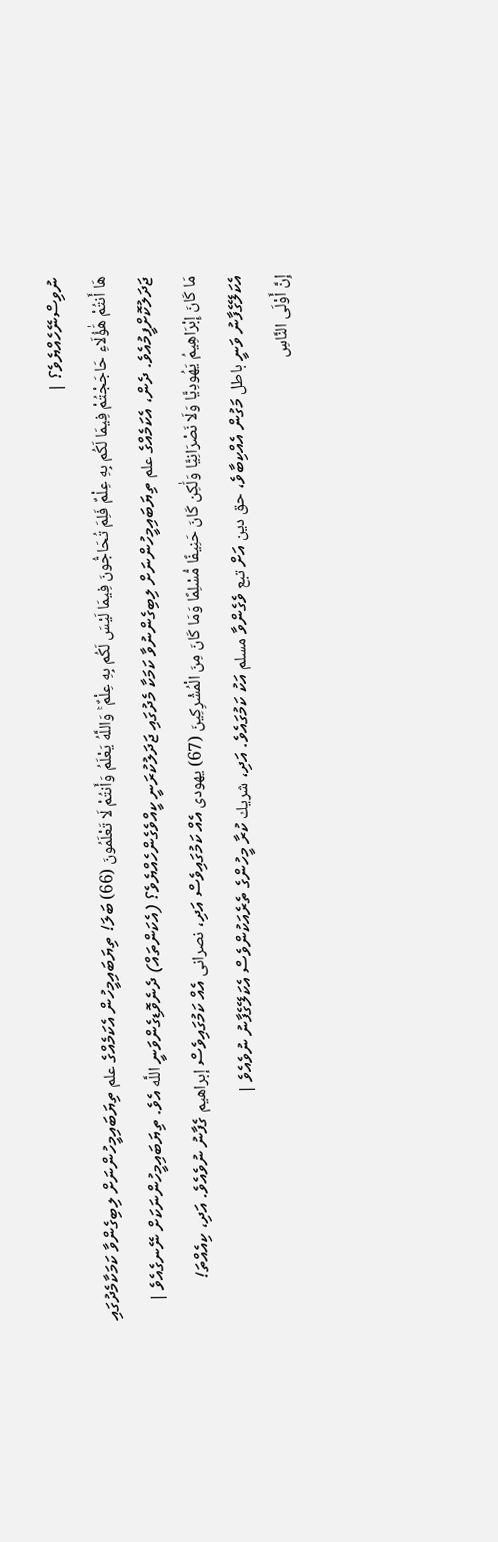ނުވިސްނޭހެއްޔެވެ؟ |
هَا أَنتُمْ هَٰؤُلَاءِ حَاجَجْتُمْ فِيمَا لَكُم بِهِ عِلْمٌ فَلِمَ تُحَاجُّونَ فِيمَا لَيْسَ لَكُم بِهِ عِلْمٌ ۚ وَاللَّهُ يَعْلَمُ وَأَنتُمْ لَا تَعْلَمُونَ (66) ބަލަ! ތިޔަބައިމީހުން އެކަމެއްގެ علم ތިޔަބައިމީހުންނަށް ލިބިގެންވާ ކަމަކާމެދުގައި ޖަދަލުކޮށްފީމުއެވެ. ދެން، އެކަމެއްގެ علم ތިޔަބައިމީހުންނަށް ލިބިގެންނުވާ ކަމަކާ މެދުގައި ޖަދަލުކުރަނީ ކީއްވެގެންހެއްޔެވެ؟ (އެކަންތައް) ދެނެވޮޑިގެންވަނީ اللَّه އެވެ. ތިޔަބައިމީހުންނަކަށް ނޭނގެއެވެ |
مَا كَانَ إِبْرَاهِيمُ يَهُودِيًّا وَلَا نَصْرَانِيًّا وَلَٰكِن كَانَ حَنِيفًا مُّسْلِمًا وَمَا كَانَ مِنَ الْمُشْرِكِينَ (67) يهودى އެއް ކަމުގައިވެސް އަދި، نصرانى އެއް ކަމުގައިވެސް إبراهيم ގެފާނު ނުވެއެވެ. އަދި، ކިއެއްތަ! އެކަލޭގެފާނު ވަނީ باطل މަގުން އެއްކިބާވެ، حق دين އަށް تبع ވެގެންވާ مسلم އަކު ކަމުގައެވެ. އަދި، شريك ކުރާ މީހުންގެ ތެރެއަކުންވެސް އެކަލޭގެފާނު ނުވެއެވެ |
إِنَّ أَوْلَى النَّاسِ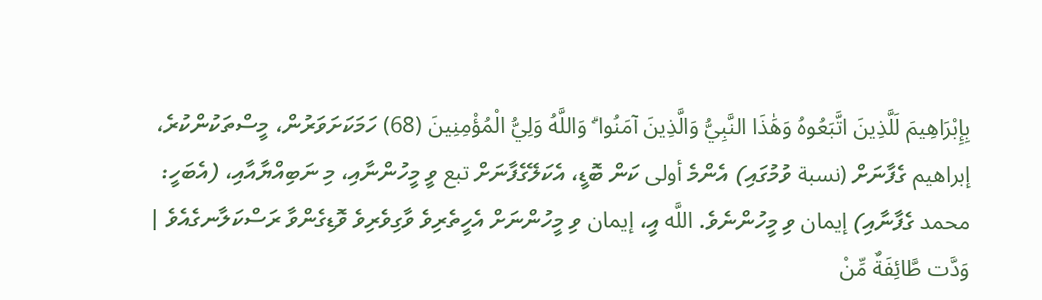بِإِبْرَاهِيمَ لَلَّذِينَ اتَّبَعُوهُ وَهَٰذَا النَّبِيُّ وَالَّذِينَ آمَنُوا ۗ وَاللَّهُ وَلِيُّ الْمُؤْمِنِينَ (68) ހަމަކަށަވަރުން، މީސްތަކުންކުރެ، إبراهيم ގެފާނަށް (نسبة ވުމުގައި) އެންމެ أولى ކަން ބޮޑީ، އެކަލޭގެފާނަށް تبع ވީ މީހުންނާއި، މި ނަބިއްޔާއާއި، (އެބަހީ: محمد ގެފާނާއި) إيمان ވި މީހުންނެވެ. اللَّه އީ، إيمان ވި މީހުންނަށް އެހީތެރިވެ ވާގިވެރިވެ ވޮޑިގެންވާ ރަސްކަލާނގެއެވެ |
وَدَّت طَّائِفَةٌ مِّنْ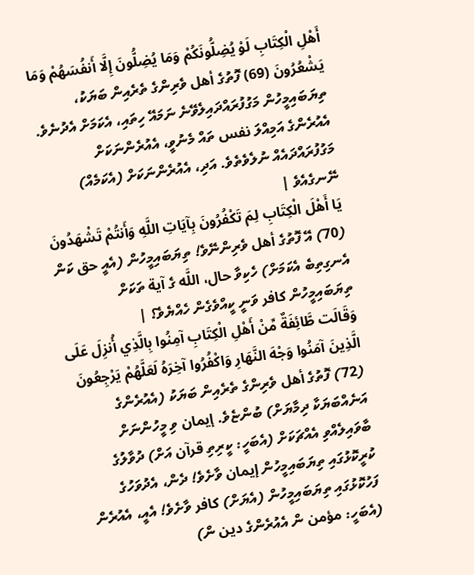أَهْلِ الْكِتَابِ لَوْ يُضِلُّونَكُمْ وَمَا يُضِلُّونَ إِلَّا أَنفُسَهُمْ وَمَا يَشْعُرُونَ (69) ފޮތުގެ أهل ވެރިންގެ ތެރެއިން ބަޔަކު، ތިޔަބައިމީހުން މަގުފުރައްދައިލެވޭނެ ނަމައޭ ހިތައި، އެކަމަށް އެދުނެވެ. އެއުރެންގެ އަމިއްލަ نفس ތައް މެނުވީ، އެއުރެންނަކަށް މަގުފުރައްދައެއް ނުލެވެތެވެ. އަދި، އެއުރެންނަކަށް (އެކަމެއް) ނޭނގެއެވެ |
يَا أَهْلَ الْكِتَابِ لِمَ تَكْفُرُونَ بِآيَاتِ اللَّهِ وَأَنتُمْ تَشْهَدُونَ (70) އޭ ފޮތުގެ أهل ވެރިންނޭވެ! ތިޔަބައިމީހުން (އެއީ حق ކަން އެނގިތިބެ އެކަމަށް) ހެކިވާ حال، اللَّه ގެ آية ތަކަށް ތިޔަބައިމީހުން كافر ވަނީ ކީއްވެގެން ހެއްޔެވެ؟ |
وَقَالَت طَّائِفَةٌ مِّنْ أَهْلِ الْكِتَابِ آمِنُوا بِالَّذِي أُنزِلَ عَلَى الَّذِينَ آمَنُوا وَجْهَ النَّهَارِ وَاكْفُرُوا آخِرَهُ لَعَلَّهُمْ يَرْجِعُونَ (72) ފޮތުގެ أهل ވެރިންގެ ތެރެއިން ބަޔަކު (އެއުރެންގެ އަނެއްބަޔަކާ ދިމާޔަށް) ބުންޏެވެ. إيمان ވި މީހުންނަށް ބާވައިލެއްވި އެއްޗަކަށް (އެބަހީ: ކީރިތި قرآن އަށް) ދުވާލުގެ ކުރީކޮޅުގައި ތިޔަބައިމީހުން إيمان ވާށެވެ! ދެން، އެދުވަހުގެ ފަހުކޮޅުގައި ތިޔަބައިމީހުން (އެޔަށް) كافر ވާށެވެ! އެއީ، އެއުރެން (އެބަހީ: مؤمن ން އެއުރެންގެ دين ން)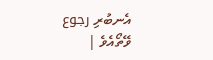އެނބުރި رجوع ވޭތޯއެވެ |